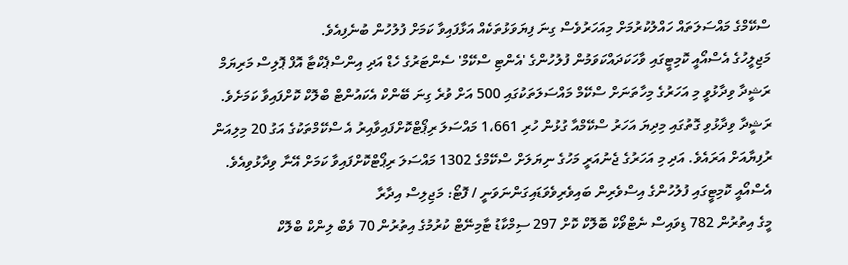ސްކޭމްގެ މައްސަލަތައް ހައްލުކުރުމަށް މިއަހަރުވެސް ގިނަ ފިޔަވަޅުތަކެއް އަޅާފައިވާ ކަމަށް ފުލުހުން ބުނެފިއެވެ.
މަޖިލީހުގެ އެސްއޯއީ ކޮމިޓީގައި ވާހަކަދައްކަވަމުން ފުލުހުންގެ 'އެންޓި ސްކޭމް' ސެންޓަރުގެ ހެޑް އަދި އިންސްޕެކްޓާ އޮފް ޕޮލިސް މަރިޔަމް ރަޝީދާ ވިދާޅުވީ މި އަހަރުގެ މިހާތަނަށް ސްކޭމް މައްސަލަތަކުގައި 500 އަށް ވުރެ ގިނަ ބޭންކް އެކައުންޓް ބްލޮކް ކޮށްފައިވާ ކަމަށެވެ.
ރަޝީދާ ވިދާޅުވި ގޮތުގައި މިދިޔަ އަހަރު ސްކޭމްއާ ގުޅުން ހުރި 1،661 މައްސަލަ ރިޕޯޓްކޮށްފައިވާއިރު އެ ސްކޭމްތަކުގެ އަގު 20 މިލިއަން ރުފިޔާއަށް އަރައެވެ. އަދި މި އަހަރުގެ ޖެނުއަރީ މަހުގެ ނިޔަލަށް ސްކޭމްގެ 1302 މައްސަލަ ރިޕޯޓްކޮށްފައިވާ ކަމަށް އޭނާ ވިދާޅުވިއެވެ.
އެސްއޯއީ ކޮމިޓީގައި ފުލުހުންގެ އިސްވެރިން ބައިވެރިވެވަޑައިގަންނަވަނީ / ފޮޓޯ: މަޖިލިސް އިދާރާ
މީގެ އިތުރުން 782 ޑިވައިސް ނެޓްވޯކް ބޮލޮކް ކޮށް 297 ސިމްކާޑު ޓާމިނޭޓް ކުރުމުގެ އިތުރުން 70 ވެބް ލިންކް ބްލޮކް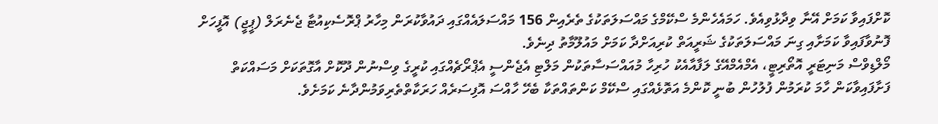ކޮށްފައިވާ ކަމަށް އޭނާ ވިދާޅުވިއެވެ. ހަމައެހެންމެ ސްކޭމްގެ މައްސަލަތަކުގެ ތެރެއިން 156 މައްސަލައެއްގައި ދައުވާކުރަން މިހާރު ޕްރޮސެކިއުޓާ ޖެނެރަލް (ޕީޖީ) އޮފީހަށް ފޮނުވާފައިވާ ކަމަށާއި ގިނަ މައްސަލަތަކުގެ ޝަރީއަތް ކުރިއަށްދާ ކަމަށް މައުލޫމާތު ދިނެވެ.
މޯލްޑިވްސް މަނިޓަރީ އޮތޯރިޓީ، އެމްއެމްއޭގެ ލަފާއާއެކު ހުރިހާ މުއައްސަސާތަކުން މަލްޓި އެޖެންސީ އެޕްރޯޗެއްގައި ކުރީގެ ވިސްނުން ދޫކޮށް އާގޮތަކަށް މަސައްކަތް ފަށާފައިވާކަން ހާމަ ކުރަމުން ފުލުހުން ބުނީ ކޮންމެ އަތޮޅެއްގައި ސްކޭމް ކަންތައްތަކާ ބެހޭ ހާއްސަ އޮފިސަރެއް ހަރަކާތްތެރިވަމުންދާނެ ކަމަށެވެ.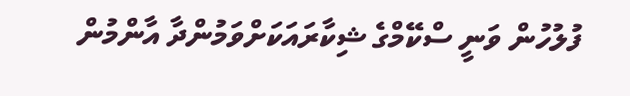ފުލުހުން ވަނީ ސްކޭމްގެ ޝިކާރައަކަށްވަމުންދާ އާންމުން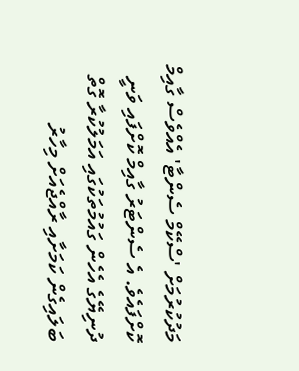މަދުކުރުމަށް 'ސްކޭމް ސެންޓާ' އެއްވެސް ގާއިމް ކޮށްފައެވެ. އެ ސެންޓަރު ގާއިމް ކޮށްފައި ވަނީ ދުނިޔޭގެ އެހެން ގައުމުތަކުގައި އަމަލުކުރާ ގޮތް ބަލައިގެން ކަމަށާއި ރާއްޖެއަށް މިހާރު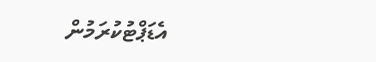އެޑަޕްޓުކުރަމުން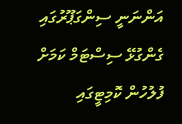އަންނަނީ ސިންގަޕޫރުގައި ގެންގުޅޭ ސިސްޓަމް ކަމަށް ފުލުހުން ކޮމިޓީގައި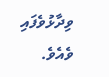ވިދާޅުވެފައި ވެއެވެ.